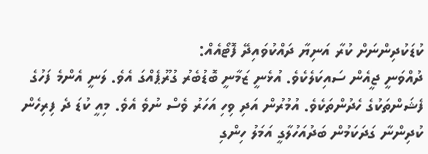ކުޑަކުދިންނަށް ކުރާ އަނިޔާ ދައްކުވައިދޭ ފޮޓޯއެއް:
ދުއްވަނީ ޖީއެން ސައިކަލެކެވެ. އުޅެނީ ޒަމާނީ ބޮޑުބެރު ގުރޫޕެއްގަ އެވެ. ލަނީ އެންމެ ފަހުގެ ފެޝަންތަކުގެ ހެދުންތަކެވެ. އުމުރުން އަދި ވިހި އަހަރު ވެސް ނުވެ އެވެ. މިއީ ކުޑަ ދެ ފިރިހެން ކުދިންނާ ގަދަކަމުން ބަދުއަހުލާގީ އަމަލު ހިންގި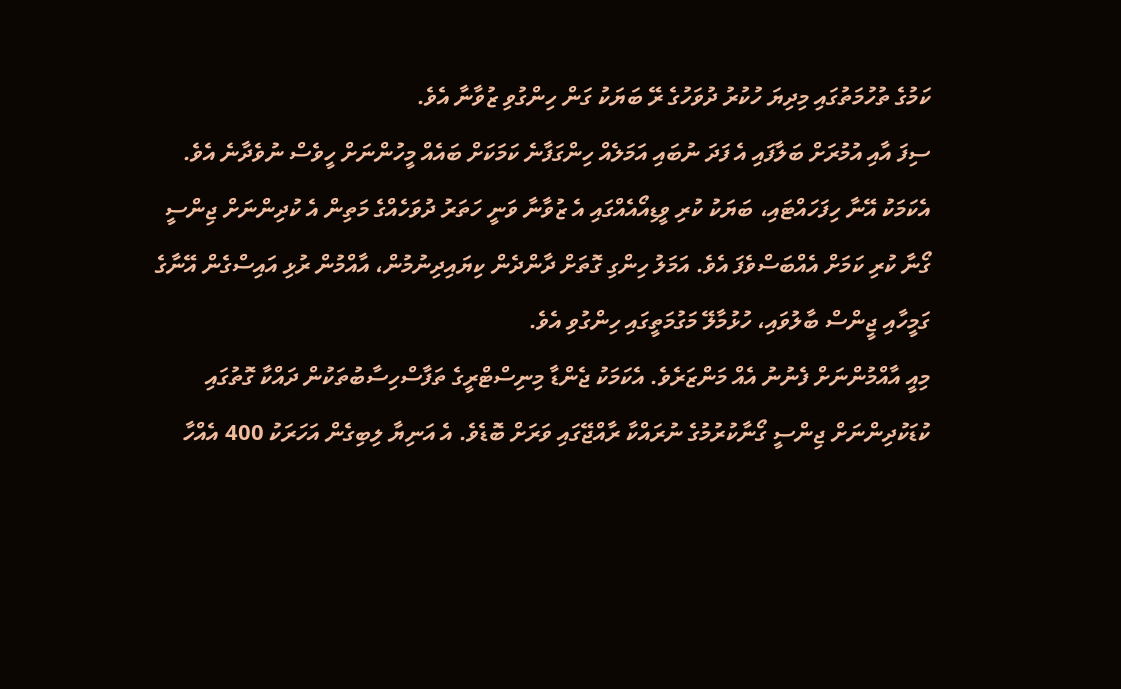ކަމުގެ ތުހުމަތުގައި މިދިޔަ ހުކުރު ދުވަހުގެ ރޭ ބަޔަކު ގަން ހިންގުވި ޒުވާނާ އެވެ.
ސިފަ އާއި އުމުރަށް ބަލާފައި އެ ފަދަ ނުބައި އަމަލެއް ހިންގަފާނެ ކަމަކަށް ބައެއް މީހުންނަށް ހީވެސް ނުވެދާނެ އެވެ. އެކަމަކު އޭނާ ހިފަހައްޓައި، ބަޔަކު ކުރި ވީޑިއޯއެއްގައި އެ ޒުވާނާ ވަނީ ހަތަރު ދުވަހެއްގެ މަތިން އެ ކުދިންނަށް ޖިންސީ ގޯނާ ކުރި ކަމަށް އެއްބަސްވެފަ އެވެ. އަމަލު ހިންގި ގޮތަށް ދާންދެން ކިޔައިދިނުމުން، އާއްމުން ރުޅި އައިސްގެން އޭނާގެ ގަމީހާއި ޖީންސް ބާލުވައި، ހުޅުމާލޭ މަގުމަތީގައި ހިންގުވި އެވެ.
މިއީ އާއްމުންނަށް ފެނުނު އެއް މަންޒަރެވެ. އެކަމަކު ޖެންޑާ މިނިސްޓްރީގެ ތަފާސްހިސާބުތަކުން ދައްކާ ގޮތުގައި ކުޑަކުދިންނަށް ޖިންސީ ގޯނާކުރުމުގެ ނުރައްކާ ރާއްޖޭގައި ވަރަށް ބޮޑެވެ. އެ އަނިޔާ ލިބިގެން އަހަރަކު 400 އެއްހާ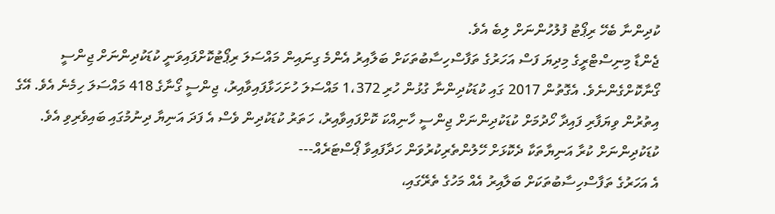ކުދިންނާ ބެހޭ ރިޕޯޓު ފުލުހުންނަށް ލިބެ އެވެ.
ޖެންޑާ މިނިސްޓްރީގެ މިދިޔަ ފަސް އަހަރުގެ ތަފާސްހިސާބުތަކަށް ބަލާއިރު އެންމެ ގިނައިން މައްސަލަ ރިޕޯޓުކޮށްފައިވަނީ ކުޑަކުދިންނަށް ޖިންސީ ގޯނާކޮށްގެންނެވެ. އެގޮތުން 2017 ގައި ކުޑަކުދިންނާ ގުޅުން ހުރި 1،372 މައްސަލަ ހުށަހަޅާފައިވާއިރު، ޖިންސީ ގޯނާގެ 418 މައްސަލަ ހިމެނެ އެވެ. އޭގެ އިތުރުން ވިޔަފާރި ފައިދާ ހޯދުމަށް ކުޑަކުދިންނަށް ޖިންސީ ހާނިއްކަ ކޮށްފައިވާއިރު، ހަތަރު ކުޑަކުދިން ވެސް އެ ފަދަ އަނިޔާ ދިނުމުގައި ބައިވެރިވި އެވެ.
ކުޑަކުދިންނަށް ކުރާ އަނިޔާތަކާ ދެކޮޅަށް ހޭލުންތެރިކުރުވަން ހަދާފައިވާ ޕޯސްޓަރެއް---
އެ އަހަރުގެ ތަފާސްހިސާބުތަކަށް ބަލާއިރު އެއް މަހުގެ ތެރޭގައި،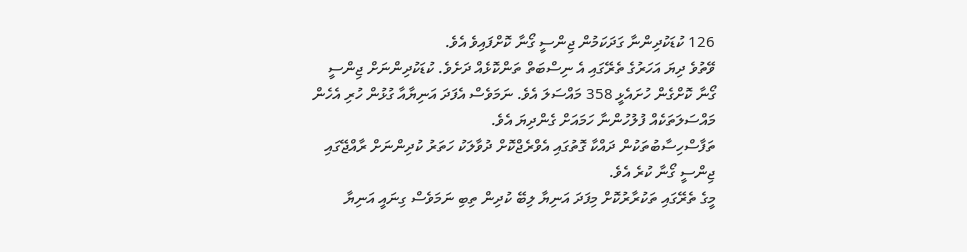126 ކުޑަކުދިންނާ ގަދަކަމުން ޖިންސީ ގޯނާ ކޮށްފައިވެ އެވެ.
ވޭތުވެ ދިޔަ އަހަރުގެ ތެރޭގައި އެ ނިސްބަތް ތަންކޮޅެއް ދަށެވެ. ކުޑަކުދިންނަށް ޖިންސީ ގޯނާ ކޮށްގެން ހުށައެޅީ 358 މައްސަލަ އެވެ. ނަމަވެސް އެފަދަ އަނިޔާއާ ގުޅުން ހުރި އެހެން މައްސަލަތަކެއް ފުލުހުންނާ ހަމައަށް ގެންދިޔަ އެވެ.
ތަފާސްހިސާބުތަކުން ދައްކާ ގޮތުގައި އެވްރެޖްކޮށް ދުވާލަކު ހަތަރު ކުދިންނަށް ރާއްޖޭގައި ޖިންސީ ގޯނާ ކުރެ އެވެ.
މީގެ ތެރޭގައި ތަކުރާރުކޮށް މިފަދަ އަނިޔާ ލިބޭ ކުދިން ތިބި ނަމަވެސް ގިނައީ އަނިޔާ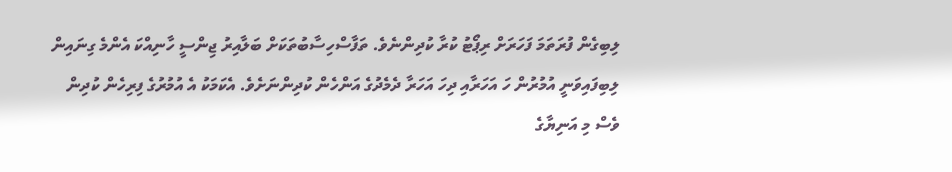ލިބިގެން ފުރަތަމަ ފަހަރަށް ރިޕޯޓު ކުރާ ކުދިންނެވެ. ތަފާސްހިސާބުތަކަށް ބަލާއިރު ޖިންސީ ހާނިއްކަ އެންމެ ގިނައިން ލިބިފައިވަނީ އުމުރުން ހަ އަހަރާއި ދިހަ އަހަރާ ދެމެދުގެ އަންހެން ކުދިންނަށެވެ. އެކަމަކު އެ އުމުރުގެ ފިރިހެން ކުދިން ވެސް މި އަނިޔާގެ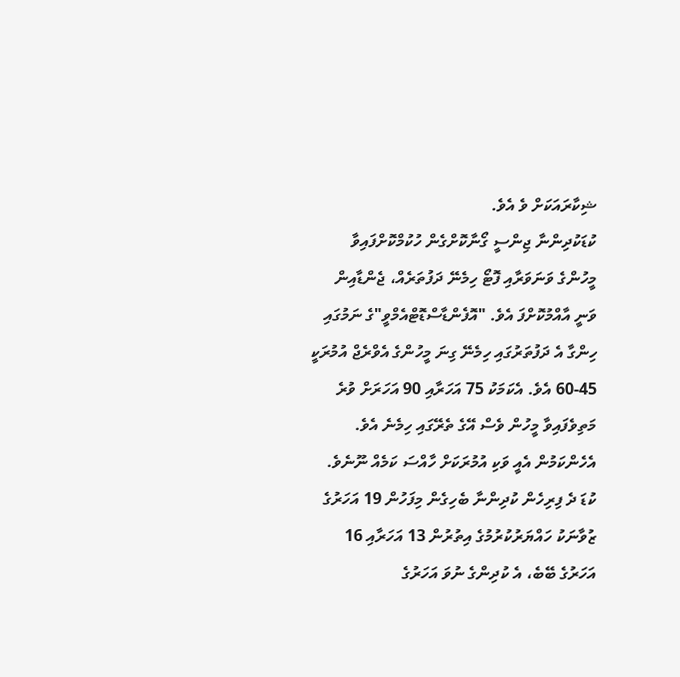ޝިކާރައަކަށް ވެ އެވެ.
ކުޑަކުދިންނާ ޖިންސީ ގޯނާކޮށްގެން ހުކުމްކޮށްފައިވާ މީހުންގެ ވަނަވަރާއި ފޮޓޯ ހިމެނޭ ދަފުތަރެއް، ޖެންޑާއިން ވަނީ އާއްމުކޮށްފަ އެވެ. "އޮފެންޑާސްޑޮޓްއެމްވީ"ގެ ނަމުގައި ހިންގާ އެ ދަފުތަރުގައި ހިމެނޭ ގިނަ މީހުންގެ އެވްރެޖް އުމުރަކީ 45-60 އެވެ. އެކަމަކު 75 އަހަރާއި 90 އަހަރަށް ވުރެ މަތިވެފައިވާ މީހުން ވެސް އޭގެ ތެރޭގައި ހިމެނެ އެވެ. އެހެންކަމުން އެއީ ވަކި އުމުރަކަށް ހާއްސަ ކަމެއް ނޫނެވެ.
ކުޑަ ދެ ފިރިހެން ކުދިންނާ ބެހިގެން މިފަހުން 19 އަހަރުގެ ޒުވާނަކު ހައްޔަރުކުރުމުގެ އިތުރުން 13 އަހަރާއި 16 އަހަރުގެ ބޭބެ، އެ ކުދިންގެ ނުވަ އަހަރުގެ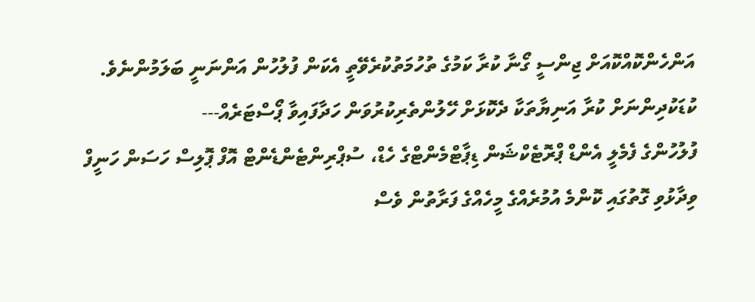އަންހެންކޮއްކޮއަށް ޖިންސީ ގޯނާ ކުރާ ކަމުގެ ތުހުމަތުކުރެވޭތީ އެކަން ފުލުހުން އަންނަނީ ބަލަމުންނެވެ.
ކުޑަކުދިންނަށް ކުރާ އަނިޔާތަކާ ދެކޮޅަށް ހޭލުންތެރިކުރުވަން ހަދާފައިވާ ޕޯސްޓަރެއް---
ފުލުހުންގެ ފެމެލީ އެންޑް ޕްރޮޓެކްޝަން ޑިޕާޓްމެންޓްގެ ހެޑް، ސުޕްރިންޓެންޑެންޓް އޮފް ޕޮލިސް ހަސަން ހަނީފް ވިދާޅުވި ގޮތުގައި ކޮންމެ އުމުރެއްގެ މީހެއްގެ ފަރާތުން ވެސް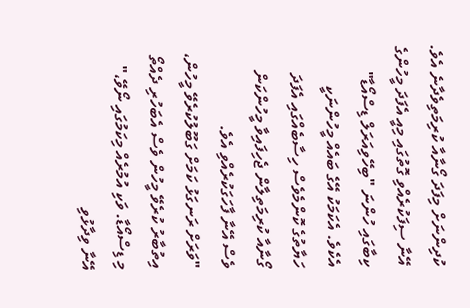ކުދިންނަށް މިފަދަ ގޯނާއާ ކުރިމަތިވެދާނެ އެވެ. އޭނާ ސިފަކުރެއްވި ގޮތުގައި މިއީ އެފަދަ މީހުންގެ ކިބާގައި ހުންނަ "ބިހޭވިއަރަލް ޑިސްއޯޑާ" އެކެވެ. އެކަމަކު އޭގެ ބައެއް މީހުންނަކީ ހަޔާތުގެ ކޮންމެވެސް ހިސާބެއްގައި އެފަދަ ގޯނާއާ ކުރިމަތިލާން ޖެހިފައިވާ މީހުންކަން ވެސް އޭނާ ފާހަގަކުރެއްވި އެވެ.
"ވަރަށް ރަނގަޅު ކަމަށް ގަބޫލުކުރެވޭ މީހުން، އިތުބާރު ކުރެވޭ މީހުން ވެސް އެބަހުރި ދެއްތޯ މި ޑިސްއޯޑާ. ވަކި އުމުރެއް މިކަމުގައި ނޯވޭ،" އޭނާ ވިދާޅުވި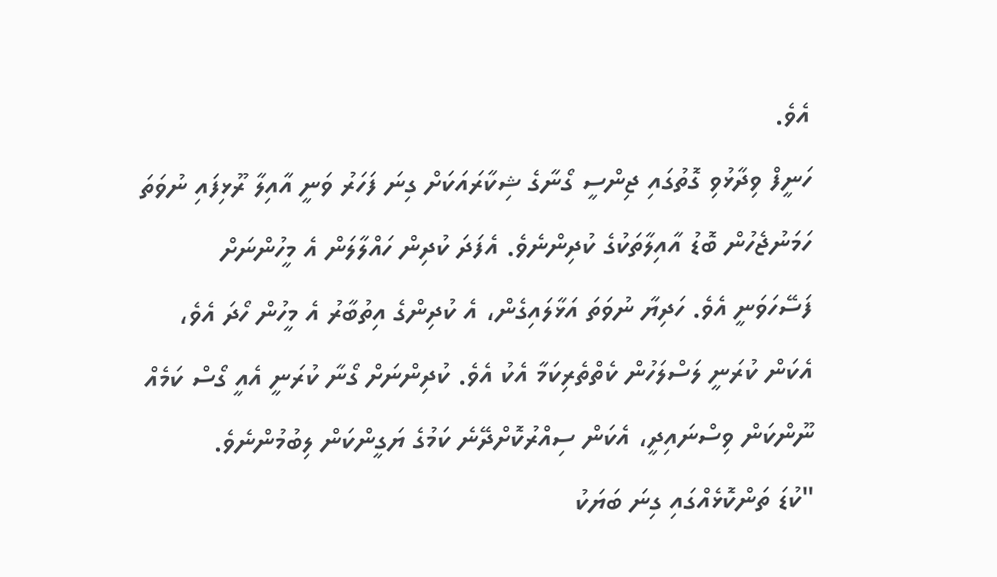އެވެ.
ހަނީފް ވިދާޅުވި ގޮތުގައި ޖިންސީ ގޯނާގެ ޝިކާރައަކަށް ގިނަ ފަހަރު ވަނީ އާއިލާ ރޫޅިފައި ނުވަތަ ހަމަނުޖެހުން ބޮޑު އާއިލާތަކުގެ ކުދިންނެވެ. އެފަދަ ކުދިން ހައްލާލަން އެ މީހުންނަށް ފަސޭހަވަނީ އެވެ. ހަދިޔާ ނުވަތަ އަޅާލައިގެން، އެ ކުދިންގެ އިތުބާރު އެ މީހުން ހޯދަ އެވެ، އެކަން ކުރަނީ ލަސްލަހުން ކެތްތެރިކަމާ އެކު އެވެ. ކުދިންނަށް ގޯނާ ކުރަނީ އެއީ ގޯސް ކަމެއް ނޫންކަން ވިސްނައިދީ، އެކަން ސިއްރުކޮށްދޭނެ ކަމުގެ ޔަގީންކަން ލިބުމުންނެވެ.
"ކުޑަ ތަންކޮޅެއްގައި ގިނަ ބަޔަކު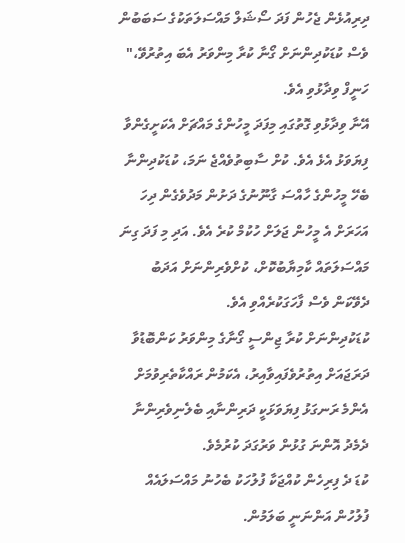ދިރިއުޅެން ޖެހުން ފަދަ ސޯޝަލް މައްސަލަތަކުގެ ސަބަބުން ވެސް ކުޑަކުދިންނަށް ގޯނާ ކުރާ މިންވަރު އެބަ އިތުރުވޭ،" ހަނީފް ވިދާޅުވި އެވެ.
އޭނާ ވިދާޅުވި ގޮތުގައި މިފަދަ މީހުންގެ މައްޗަށް އެކަށީގެންވާ ފިޔަވަޅު އެޅެ އެވެ. ކުށް ސާބިތުވެއްޖެ ނަމަ، ކުޑަކުދިންނާ ބެހޭ މީހުންގެ ހާއްސަ ގާނޫނުގެ ދަށުން މަދުވެގެން ދިހަ އަހަރަށް އެ މީހުން ޖަލަށް ހުކުމް ކުރެ އެވެ. އަދި މި ފަދަ ގިނަ މައްސަލަތައް ކާމިޔާބުކޮށް، ކުށްވެރިންނަށް އަދަބު ދެވޭކަން ވެސް ފާހަގަކުރެއްވި އެވެ.
ކުޑަކުދިންނަށް ކުރާ ޖިންސީ ގޯނާގެ މިންވަރު ކަންބޮޑުވާ ދަރަޖައަށް އިތުރުވެފައިވާއިރު، އެކަމުން ރައްކާތެރިވުމަށް އެންމެ ރަނގަޅު ފިޔަވަޅަކީ ދަރިންނާއި ބެލެނިވެރިންނާ ދެމެދު އޮންނަ ގުޅުން ވަރުގަދަ ކުރުމެވެ.
ކުޑަ ދެ ފިރިހެން ކުއްޖަކާ ފުލުހަކު ބެހުނު މައްސަލައެއް ފުލުހުން އަންނަނީ ބަލަމުން.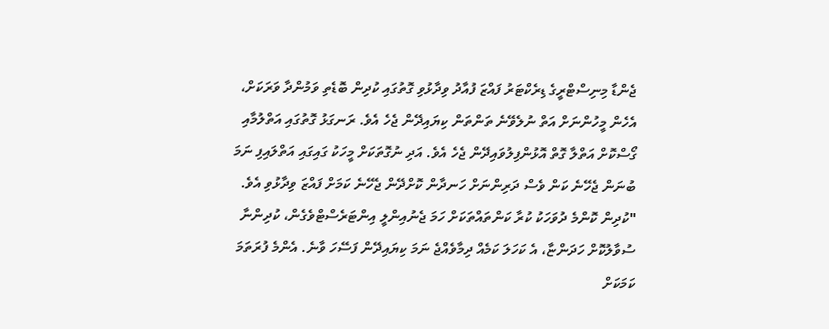ޖެންޑާ މިނިސްޓްރީގެ ޑިރެކްޓަރު ފައްޒަ ފުއާދު ވިދާޅުވި ގޮތުގައި ކުދިން ބޮޑެތި ވަމުންދާ ވަރަކަށް، އެހެން މީހުންނަށް އަތް ނުލެވޭނެ ތަންތަން ކިޔައިދޭން ޖެހެ އެވެ. ރަނގަޅު ގޮތުގައި އަތްލުމާއި ގޯސްކޮށް އަތްލާ ގޮތް އޮޅުންފިލުވައިދޭން ޖެހެ އެވެ. އަދި ނުގޮތަކަށް މީހަކު ގައިގައި އަތްލައިފި ނަމަ ބުނަން ޖެހޭނެ ކަން ވެސް ދަރިންނަށް ހަނދާން ކޮށްދޭން ޖެހޭނެ ކަމަށް ފައްޒަ ވިދާޅުވި އެވެ.
"ކުދިން ކޮންމެ ދުވަހަކު ކުރާ ކަންތައްތަކަށް ހަމަ ޖެނުއިންލީ އިންޓަރެސްޓްވެގެން، ކުދިންނާ ސުވާލުކޮށް ހަދަންޏާ، އެ ކަހަލަ ކަމެއް ދިމާވެއްޖެ ނަމަ ކިޔައިދޭން ފަސޭހަ ވާނެ. އެންމެ ފުރަތަމަ ކަމަކަށް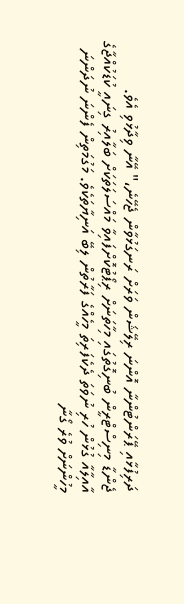ދަރިފުޅާއި ޕޭރަންޓުންނާ އޮންނަ ރިލޭޝަން ވަރަށް ރަނގަޅުވާން ޖެހޭނެ،" އޭނާ ވިދާޅުވި އެވެ.
ޖެންޑާ މިނިސްޓްރީން ބުނިގޮތުގައި މިހާތަނަށް ރިޕޯޓުކޮށްފައިވާ މައްސަލަތަކަށް ބަލާއިރު ގިނައީ ކުޑަކުއްޖާގެ އާއިލާއާ ގުޅުން ހުރި ނުވަތަ ދެކެފަރިތަ މީހެއްގެ ފަރާތުން ލިބޭ އަނިޔާތަކެވެ. މަގުމަތިން ފެންނަ ނުދަންނަ މީހުންނަށް ވުރެ ގޯނާ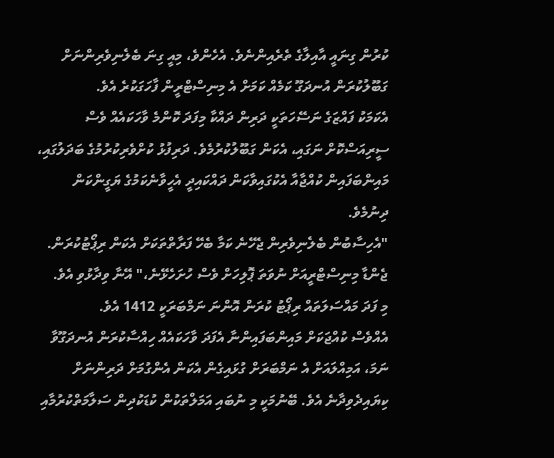ކުރުން ގިނައީ އާއިލާގެ ތެރެއިންނެވެ. އެހެންވެ، މިއީ ގިނަ ބެލެނިވެރިންނަށް ގަބޫލުކުރަން އުނދަގޫ ކަމެއް ކަމަށް އެ މިނިސްޓްރީން ފާހަގަކުރެ އެވެ.
އެކަމަކު ފައްޒަގެ ނަސޭހަތަކީ ދަރިން ދައްކާ މިފަދަ ކޮންމެ ވާހަކައެއް ވެސް ސީރިއަސްކޮށް ނަގައި، އެކަން ގަބޫލުކުރުމެވެ. ދަރިފުޅު ކުށްވެރިކުރުމުގެ ބަދަލުގައި، މައިންބަފައިން ކުއްޖާއާ އެކުގައިވާކަން ދައްކައިދީ އެހީވާނެކަމުގެ ޔަގީންކަން ދިނުމެވެ.
"އެހިސާބުން ބެލެނިވެރިން ޖެހޭނެ ކަމާ ބެހޭ ފަރާތްތަކަށް އެކަން ރިޕޯޓުކުރަން. ޖެންޑާ މިނިސްޓްރީއަށް ނުވަތަ ޕޮލިހަށް ވެސް ހުށަހެޅޭނެ،" އޭނާ ވިދާޅުވި އެވެ.
މި ފަދަ މައްސަލަތައް ރިޕޯޓު ކުރަން އޮންނަ ނަމްބަރަކީ 1412 އެވެ.
އެއްވެސް ކުއްޖަކަށް މައިންބަފައިންނާ އެފަދަ ވާހަކައެއް ހިއްސާކުރަން އުނދަގޫވާ ނަމަ، އަމިއްލައަށް އެ ނަމްބަރަށް ގުޅައިގެން އެކަން އެންގުމަށް ދަރިންނަށް ކިޔައިދެވިދާނެ އެވެ. ބޭނުމަކީ މި ނުބައި އަމަލްތަކުން ކުޑަކުދިން ސަލާމަތްކުރުމާއި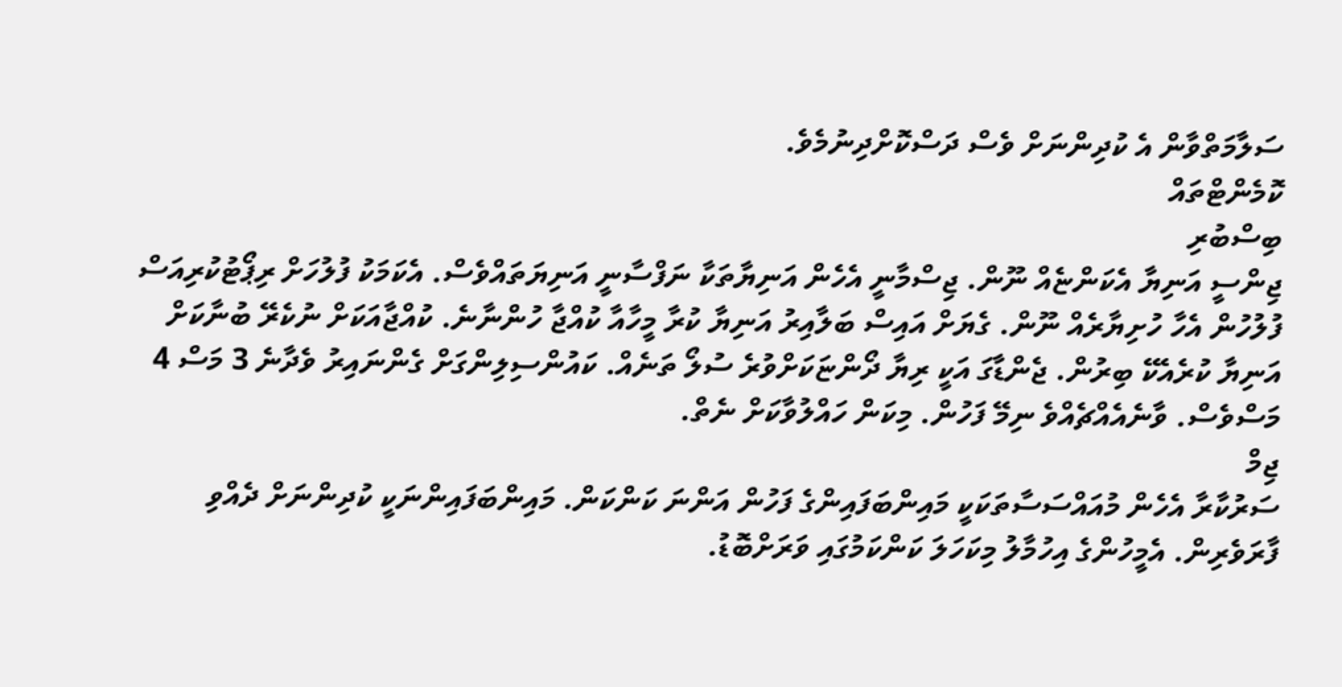ސަލާމަތްވާން އެ ކުދިންނަށް ވެސް ދަސްކޮށްދިނުމެވެ.
ކޮމެންޓްތައް
ބިސްބުރި
ޖިންސީ އަނިޔާ އެކަންޏެއް ނޫން. ޖިސްމާނީ އެހެން އަނިޔާތަކާ ނަފްސާނީ އަނިޔަތައްވެސް. އެކަމަކު ފުލުހަށް ރިޕޯޓުކުރިއަސް ފުލުހުން އެހާ ހުށިޔާރެއް ނޫން. ގެޔަށް އައިސް ބަލާއިރު އަނިޔާ ކުރާ މީހާއާ ކުއްޖާ ހުންނާނެ. ކުއްޖާއަކަށް ނުކެރޭ ބުނާކަށް އަނިޔާ ކުރެއެކޭ ބިރުން. ޖެންޑާގަ އަކީ ރިޔާ ދޯންޏަކަށްވުރެ ސުލޯ ތަނެއް. ކައުންސިލިންގަށް ގެންނައިރު ވެދާނެ 3 މަސް 4 މަސްވެސް. ވާނެއެއްޗެއްވެ ނިމޭ ފަހުން. މިކަން ހައްލުވާކަށް ނެތް.
ޖިމް
ސަރުކާރާ އެހެން މުއައްސަސާތަކަކީ މައިންބަފައިންގެ ފަހުން އަންނަ ކަންކަން. މައިންބަފައިންނަކީ ކުދިންނަށް ދެއްވި ފާރަވެރިން. އެމީހުންގެ އިހުމާލު މިކަހަލަ ކަންކަމުގައި ވަރަށްބޮޑު.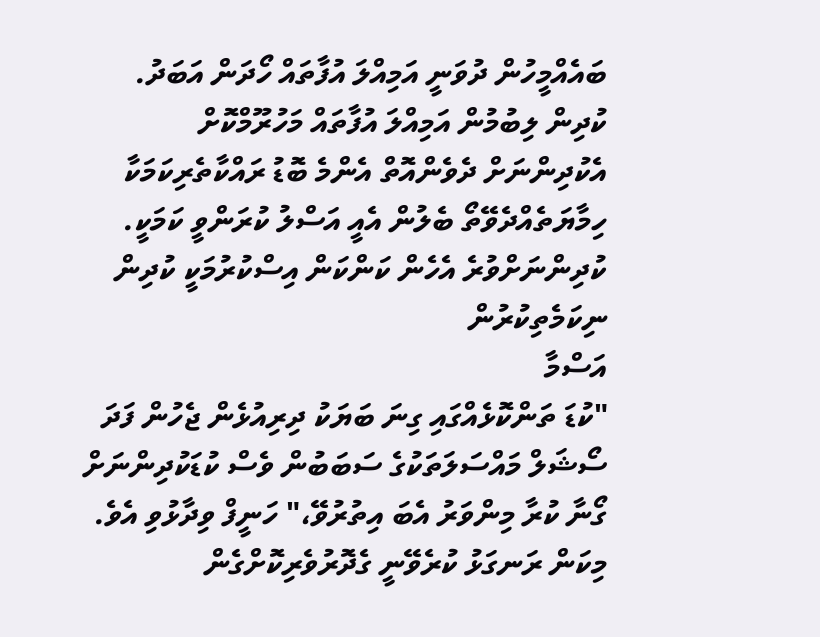ބައެއްމީހުން ދުވަނީ އަމިއްލަ އުފާތައް ހޯދަން އަބަދު. ކުދިން ލިބުމުން އަމިއްލަ އުފާތައް މަހުރޫމްކޮށް އެކުދިންނަށް ދެވެންއޮތް އެންމެ ބޮޑު ރައްކާތެރިކަމަކާ ހިމާޔަތެއްދެވޭތޯ ބެލުން އެއީ އަސްލު ކުރަންވީ ކަމަކީ. ކުދިންނަށްވުރެ އެހެން ކަންކަން އިސްކުރުމަކީ ކުދިން ނިކަމެތިކުރުން
އަސްމާ
"ކުޑަ ތަންކޮޅެއްގައި ގިނަ ބަޔަކު ދިރިއުޅެން ޖެހުން ފަދަ ސޯޝަލް މައްސަލަތަކުގެ ސަބަބުން ވެސް ކުޑަކުދިންނަށް ގޯނާ ކުރާ މިންވަރު އެބަ އިތުރުވޭ،" ހަނީފް ވިދާޅުވި އެވެ. މިކަން ރަނގަޅު ކުރެވޭނީ ގެދޮރުވެރިކޮށްގެން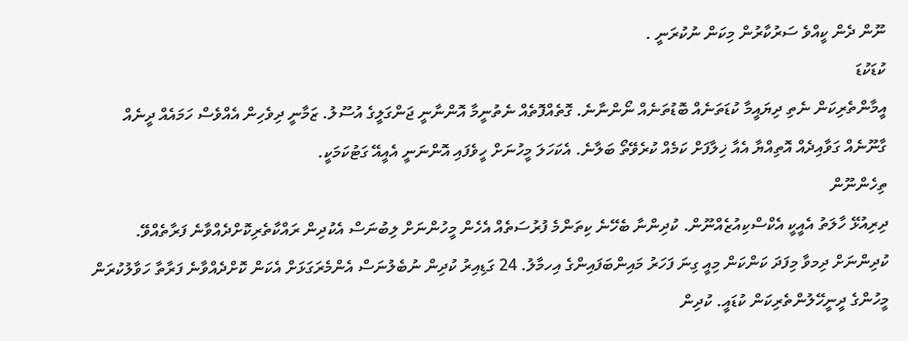ނޫން ދެން ކީއްވެ ސަރުކާރުން މިކަން ނުކުރަނީ .
ކުޑަކުޑަ
އީމާންތެރިކަން ނެތި ދިޔައީމާ ކުޑަތަނެއް ބޮޑުތަނެއް ނޯންނާނެ. ގޮތެއްފޮތެއް ނެތުނީމާ އޮންނާނީ ޖަންގަލީގެ އުސޫލު. ޒަމާނީ ދިވެހިން އެއްވެސް ހަމައެއް ދީނެއް ގާނޫނެއް ގަވާއިދެއް އޮތިއްޔާ އެއާ ޚިލާފަށް ކަމެއް ކުރެވޭތޯ ބަލާނެ. އެކަހަލަ މީހުނަށް ހީވެފައި އޮންނަނީ އެއީއޭ ގަޓުކަމަކީ.
ތިހެންނޫން
ދިރިއުޅޭ ހާލަތު އެއީކީ އެކްސްކިއުޒެއްނޫން. ކުދިންނާ ބެހޭނެ ކިތަންމެ ފުރުސަތެއް އެހެން މީހުންނަށް ލިބުނަސް އެކުދިން ރައްކާތެރިކޮށްދެއްވާނެ ފަރާތެއްވޭ. ކުދިންނަށް ދިމވާ މިފަދަ ކަންކަން މިއީ ގިނަ ފަހަރު މައިންބަފައިންގެ އިހމާލު. 24 ގަޑިއިރު ކުދިން ނުބެލުނަސް އެންމެރަގަޅަށް އެކަން ކޮށްދެއްވާނެ ފަރާތާ ހަވާލުކުރަން މީހުންގެ ދީނީހޭލުންތެރިކަން ކުޑައީ. ކުދިން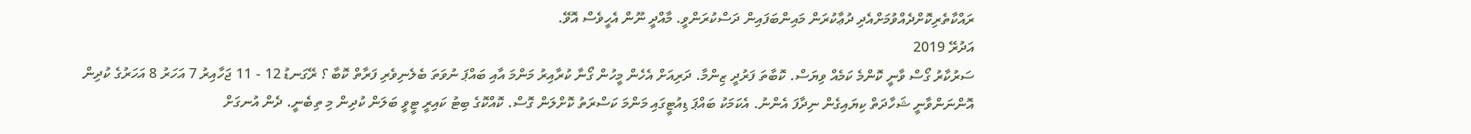ރައްކާތެރިކޮށްދެއްވުމަށްއެދި ދުޢާކުރަން މައިންބަފައިން ދަސްކުރަންވީ. މާއްދީ ނޫން އެހީވެސް އޮވޭ.
އަދުރޭ 2019
ސަރުކާރު ގޯސް ވާނީ ކޮންމެ ކަމެއް ވިޔަސް. ކޮބާތަ ފަރުދީ ޒިންމާ. ދަރިއަށް އެހެން މީހުން ގޯނާ ކުރާއިރު މަންމަ އާއި ބައްޕަ ނުވަތަ ބެލެނިވެރި ފަރާތް ކޮބާ ؟ ރޭގަނޑު 12 - 11 ޖަހާއިރު 7 އަހަރު 8 އަހަރުގެ ކުދިން އޮންނަންވާނީ ޝަހާދަތް ކިޔައިގެން ނިދާފަ އެންނު. އެކަމަކު ބައްޕަ ޑިއުޓީގައި މަންމަ ކަސްރަތު ކޮށްލަން ގޮސް. ކޮއްކޮގެ ބިޓު ކައިރީ ޓީވީ ބަލަން ކުދިން މި ތިބެނީ. ދެން އުނގަށް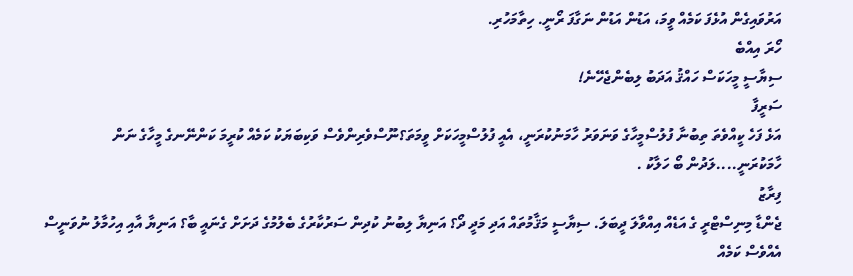އަރުވައިގެން އުޅެފަ ކަމެއް ވީމަ، އަޑުން އަޑުން ނަގާފަ ރޯނީ. ހިތާމަހުރި.
ހޯރަ އިއްބެ
ސިޔާސީ މީހަކަސް ހައްޤު އަދަބު ލިބެންޖެހޭނެ!
ސަރީފާ
އަޅެ ފަހެ ކީއްވެތަ ތިބުނާ ފުލުސްމީހާގެ ވަނަވަރު ހާމަނުކުރަނީ، އެއީ ފުލުސްމީހަކަށް ވީމަތަ؟ނޫސްވެރިންވެސް ވަކިބަޔަކު ކަމެއް ކުރީމަ ކަންނޭނގެ މީހާގެ ނަން ހާމަކުރަނީ....ލަދުން ބޯ ހަލާކު .
ފިރާޒު
ޖެންޑާ މިނިސްޓްރީ ގެ އަޑެއް އިއްވާލަ ދީބަލަ. ސިޔާސީ މަޤާމުތައް އަދި މަދީ ދޯ؟ އަނިޔާ ލިބުނު ކުދިން ސަރުކާރުގެ ބެލުމުގެ ދަށަށް ގެނައީ ބާ؟ އަނިޔާ އާއި އިހުމާލު ނުވަނީސް އެއްވެސް ކަމެއް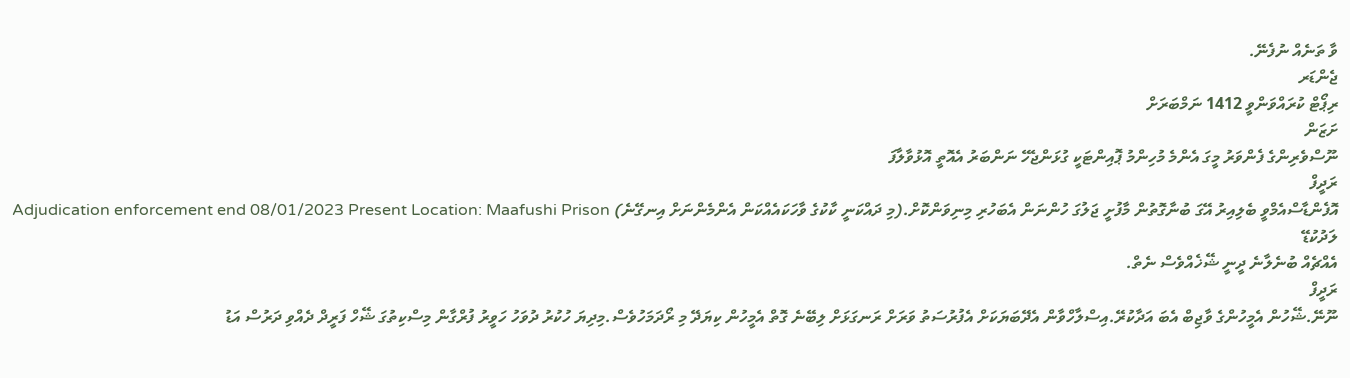ވާ ތަނެއް ނުފެނޭ.
ޖެންޑަރ
ރިޕޯޓް ކުރައްވަންވީ 1412 ނަމްބަރަށް
ށަޒަން
ނޫސްވެރިންގެ ފެންވަރު މީގަ އެންމެ މުހިންމު ޕޮއިންޓަކީ ގުޅަންޖެހޭ ނަންބަރު އެއޮތީ އޮޅުވާލާފަ
ރަދީފް
އޮފެންޑާސްއެމްވީ ބެލިއިރު އޭގަ ބުނާގޮތުން މާފުށީ ޖަލުގަ ހުންނަން އެބަހުރި މިނިވަންކޮށް.(މި ދައްކަނީ ކާކުގެ ވާހަކައެއްކަން އެންމެންނަށް އިނގޭނެ) Adjudication enforcement end 08/01/2023 Present Location: Maafushi Prison
ލަދުކުޑޭ
އެއްޗެއް ބުނެލާނެ ދީނީ ޝޭޚެއްވެސް ނެތް.
ރަދީފް
ނޫނޭ.ޝޭހުން އެމީހުންގެ ވާޖިބް އެބަ އަދާކުރޭ.އިސްލާހްވާން އެދޭބަޔަކަށް އެފުރުސަތު ވަރަށް ރަނގަޅަށް ލިބޭނެ ގޮތް އެމީހުން ކިޔަދޭ މި ރޯދަމަހުވެސް.މިދިޔަ ހުކުރު ދުވަހު ހަވީރު ފުރްގާން މިސްކިތުގަ ޝޭހް ފަރީދް ދެއްވި ދަރުސް އަޑު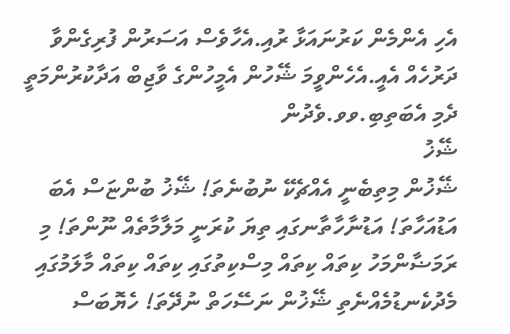އެހި އެންމެން ކަރުނައަޅާ ރުއި.އެހާވެސް އަސަރުން ފުރިގެންވާ ދަރުހެއް އެއީ.އެހެންވީމަ ޝޭހުން އެމީހުންގެ ވާޖިބް އަދާކުރުންމަތީ ދެމި އެބަތިބި.ވވ.ވެދުން
ޝޭޚު
ޝޭޚުން މިތިބެނީ އެއްޗެކޭ ނުބުނެތަ! ޝޭޚު ބުންޏަސް އެބަ އަޑުއަހާތަ! އަޑުނާހާތާނގައި ތިޔަ ކުރަނީ މަލާމާތެއް ނޫންތަ! މި ރަމަޟާންމަހު ކިތައް ކިތައް މިސްކިތުގައި ކިތައް ކިތައް މާލަމުގައި މެދުކެނޑުމެއްނެތި ޝޭޚުން ނަސޭހަތް ނުދޭތަ! ހެޔޮބަސް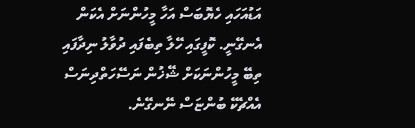އަޑުއަހައި ހެޔޮބަސް އަހާ މީހުންނަށް އެކަން އެނގޭނީ. ކޮފީގައި ހޭލާ ތިބެފައި ދުވާލު ނިދާފައި ތިބޭ މީހުންނަކަށް ޝޭޚުން ނަސޭހަތްދިނަސް އެއްޗެކޭ ބުންޏަސް ނޭނގޭނެ.